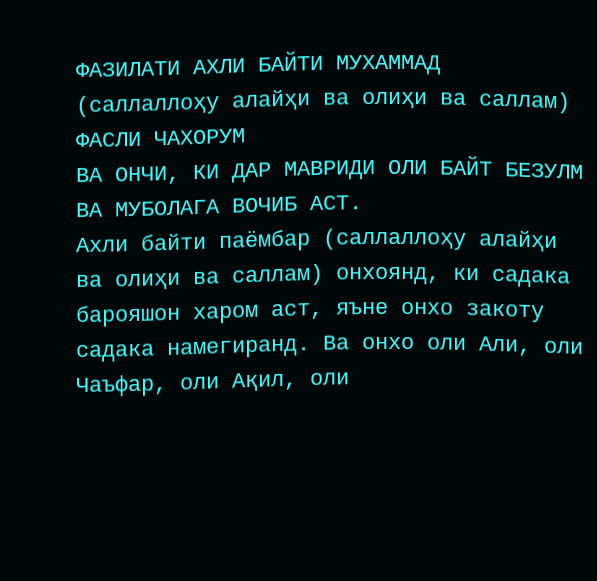ФАЗИЛАТИ АХЛИ БАЙТИ МУХАММАД (саллаллоҳу алайҳи ва олиҳи ва саллам)
ФАСЛИ ЧАХОРУМ
ВА ОНЧИ, КИ ДАР МАВРИДИ ОЛИ БАЙТ БЕЗУЛМ ВА МУБОЛАГА ВОЧИБ АСТ.
Ахли байти паёмбар (саллаллоҳу алайҳи ва олиҳи ва саллам) онхоянд, ки садака барояшон харом аст, яъне онхо закоту садака намегиранд. Ва онхо оли Али, оли Чаъфар, оли Ақил, оли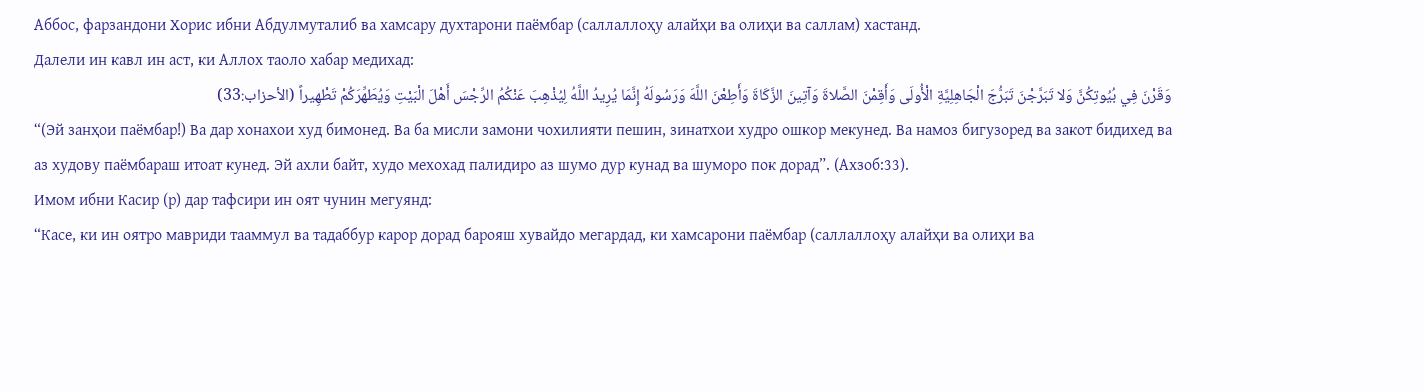Аббос, фарзандони Хорис ибни Абдулмуталиб ва хамсару духтарони паёмбар (саллаллоҳу алайҳи ва олиҳи ва саллам) хастанд.
Далели ин кавл ин аст, ки Аллох таоло хабар медихад:
وَقَرْنَ فِي بُيُوتِكُنَّ وَلا تَبَرَّجْنَ تَبَرُّجَ الْجَاهِلِيَّةِ الْأُولَى وَأَقِمْنَ الصَّلاةَ وَآتِينَ الزَّكَاةَ وَأَطِعْنَ اللَّهَ وَرَسُولَهُ إِنَّمَا يُرِيدُ اللَّهُ لِيُذْهِبَ عَنْكُمُ الرِّجْسَ أَهْلَ الْبَيْتِ وَيُطَهِّرَكُمْ تَطْهِيراً (الأحزاب:33)
“(Эй занҳои паёмбар!) Ва дар хонахои худ бимонед. Ва ба мисли замони чохилияти пешин, зинатхои худро ошкор мекунед. Ва намоз бигузоред ва закот бидихед ва аз худову паёмбараш итоат кунед. Эй ахли байт, худо мехохад палидиро аз шумо дур кунад ва шуморо пок дорад”. (Ахзоб:33).
Имом ибни Касир (р) дар тафсири ин оят чунин мегуянд:
“Касе, ки ин оятро мавриди тааммул ва тадаббур карор дорад барояш хувайдо мегардад, ки хамсарони паёмбар (саллаллоҳу алайҳи ва олиҳи ва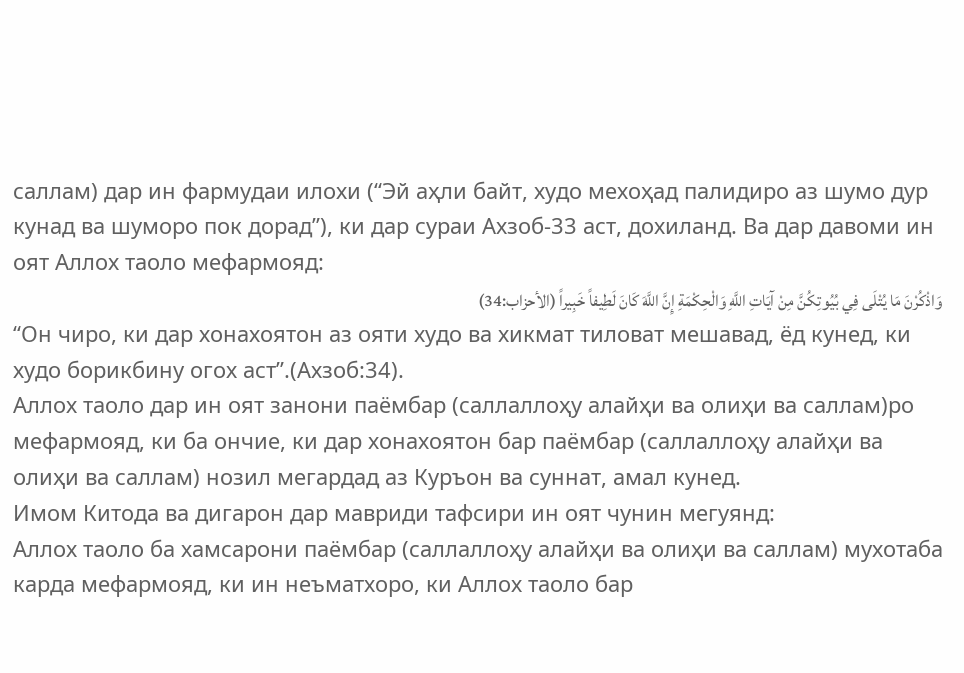саллам) дар ин фармудаи илохи (“Эй аҳли байт, худо мехоҳад палидиро аз шумо дур кунад ва шуморо пок дорад”), ки дар сураи Ахзоб-33 аст, дохиланд. Ва дар давоми ин оят Аллох таоло мефармояд:
وَاذْكُرْنَ مَا يُتْلَى فِي بُيُوتِكُنَّ مِنْ آيَاتِ اللَّهِ وَالْحِكْمَةِ إِنَّ اللَّهَ كَانَ لَطِيفاً خَبِيراً (الأحزاب:34)
“Он чиро, ки дар хонахоятон аз ояти худо ва хикмат тиловат мешавад, ёд кунед, ки худо борикбину огох аст”.(Ахзоб:34).
Аллох таоло дар ин оят занони паёмбар (саллаллоҳу алайҳи ва олиҳи ва саллам)ро мефармояд, ки ба ончие, ки дар хонахоятон бар паёмбар (саллаллоҳу алайҳи ва олиҳи ва саллам) нозил мегардад аз Куръон ва суннат, амал кунед.
Имом Китода ва дигарон дар мавриди тафсири ин оят чунин мегуянд:
Аллох таоло ба хамсарони паёмбар (саллаллоҳу алайҳи ва олиҳи ва саллам) мухотаба карда мефармояд, ки ин неъматхоро, ки Аллох таоло бар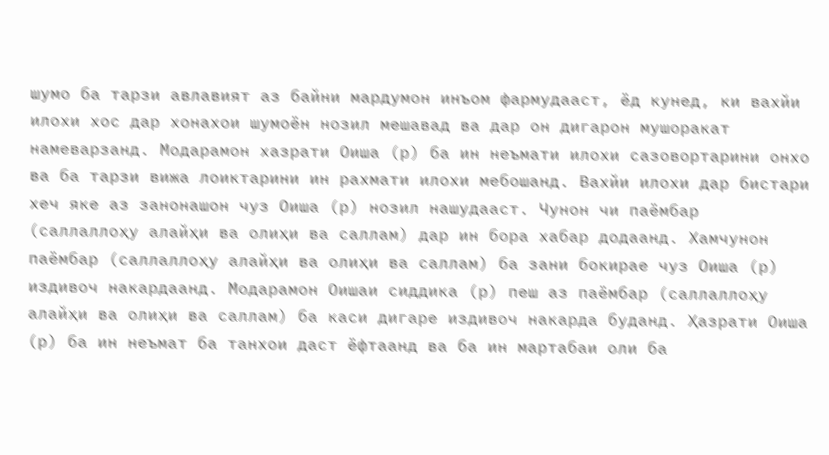шумо ба тарзи авлавият аз байни мардумон инъом фармудааст, ёд кунед, ки вахйи илохи хос дар хонахои шумоён нозил мешавад ва дар он дигарон мушоракат намеварзанд. Модарамон хазрати Оиша (р) ба ин неъмати илохи сазовортарини онхо ва ба тарзи вижа лоиктарини ин рахмати илохи мебошанд. Вахйи илохи дар бистари хеч яке аз занонашон чуз Оиша (р) нозил нашудааст. Чунон чи паёмбар (саллаллоҳу алайҳи ва олиҳи ва саллам) дар ин бора хабар додаанд. Хамчунон паёмбар (саллаллоҳу алайҳи ва олиҳи ва саллам) ба зани бокирае чуз Оиша (р) издивоч накардаанд. Модарамон Оишаи сиддика (р) пеш аз паёмбар (саллаллоҳу алайҳи ва олиҳи ва саллам) ба каси дигаре издивоч накарда буданд. Ҳазрати Оиша (р) ба ин неъмат ба танхои даст ёфтаанд ва ба ин мартабаи оли ба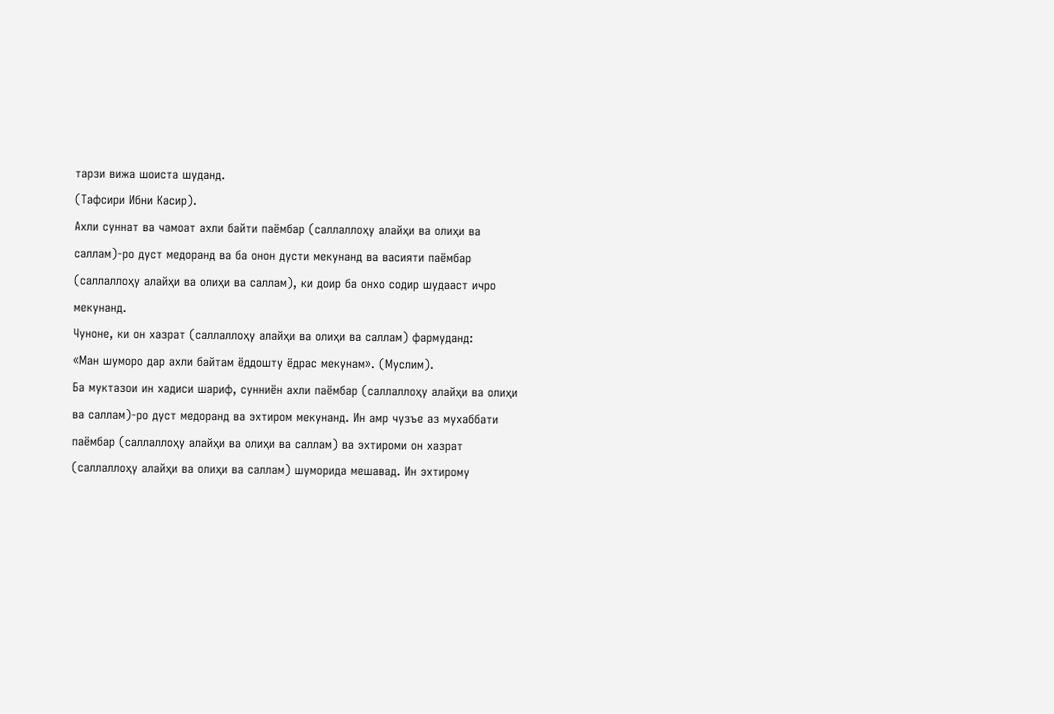тарзи вижа шоиста шуданд.
(Тафсири Ибни Касир).
Ахли суннат ва чамоат ахли байти паёмбар (саллаллоҳу алайҳи ва олиҳи ва саллам)-ро дуст медоранд ва ба онон дусти мекунанд ва васияти паёмбар (саллаллоҳу алайҳи ва олиҳи ва саллам), ки доир ба онхо содир шудааст ичро мекунанд.
Чуноне, ки он хазрат (саллаллоҳу алайҳи ва олиҳи ва саллам) фармуданд:
«Ман шуморо дар ахли байтам ёддошту ёдрас мекунам». (Муслим).
Ба муктазои ин хадиси шариф, сунниён ахли паёмбар (саллаллоҳу алайҳи ва олиҳи ва саллам)-ро дуст медоранд ва эхтиром мекунанд. Ин амр чузъе аз мухаббати паёмбар (саллаллоҳу алайҳи ва олиҳи ва саллам) ва эхтироми он хазрат (саллаллоҳу алайҳи ва олиҳи ва саллам) шуморида мешавад. Ин эхтирому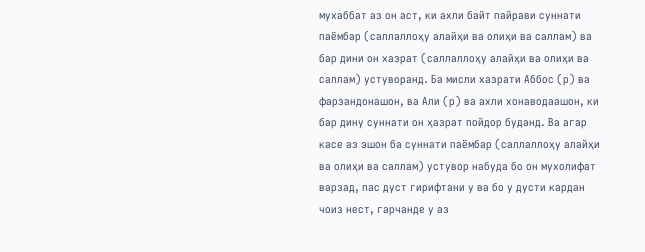мухаббат аз он аст, ки ахли байт пайрави суннати паёмбар (саллаллоҳу алайҳи ва олиҳи ва саллам) ва бар дини он хазрат (саллаллоҳу алайҳи ва олиҳи ва саллам) устуворанд. Ба мисли хазрати Аббос (р) ва фарзандонашон, ва Али (р) ва ахли хонаводаашон, ки бар дину суннати он ҳазрат пойдор буданд. Ва агар касе аз эшон ба суннати паёмбар (саллаллоҳу алайҳи ва олиҳи ва саллам) устувор набуда бо он мухолифат варзад, пас дуст гирифтани у ва бо у дусти кардан чоиз нест, гарчанде у аз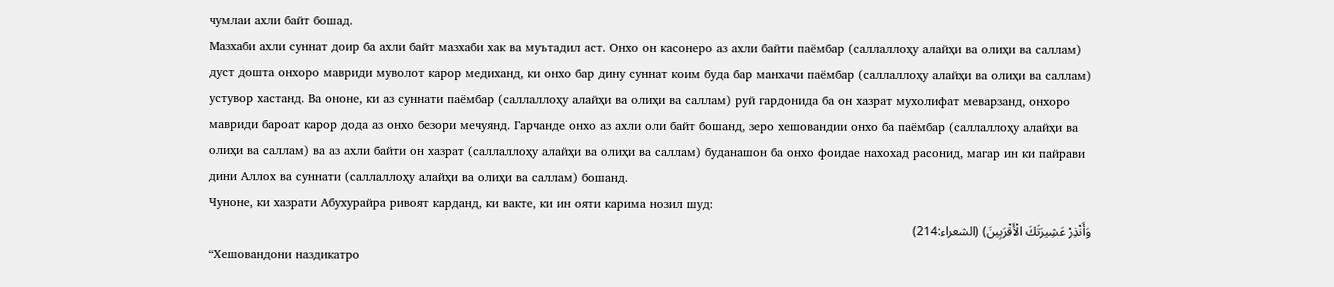чумлаи ахли байт бошад.
Мазхаби ахли суннат доир ба ахли байт мазхаби хак ва муътадил аст. Онхо он касонеро аз ахли байти паёмбар (саллаллоҳу алайҳи ва олиҳи ва саллам) дуст дошта онхоро мавриди муволот карор медиханд, ки онхо бар дину суннат коим буда бар манхачи паёмбар (саллаллоҳу алайҳи ва олиҳи ва саллам) устувор хастанд. Ва ононе, ки аз суннати паёмбар (саллаллоҳу алайҳи ва олиҳи ва саллам) руй гардонида ба он хазрат мухолифат меварзанд, онхоро мавриди бароат карор дода аз онхо безори мечуянд. Гарчанде онхо аз ахли оли байт бошанд, зеро хешовандии онхо ба паёмбар (саллаллоҳу алайҳи ва олиҳи ва саллам) ва аз ахли байти он хазрат (саллаллоҳу алайҳи ва олиҳи ва саллам) буданашон ба онхо фоидае нахохад расонид, магар ин ки пайрави дини Аллох ва суннати (саллаллоҳу алайҳи ва олиҳи ва саллам) бошанд.
Чуноне, ки хазрати Абухурайра ривоят карданд, ки вакте, ки ин ояти карима нозил шуд:
وَأَنْذِرْ عَشِيرَتَكَ الْأَقْرَبِينَ) (الشعراء:214)
“Хешовандони наздикатро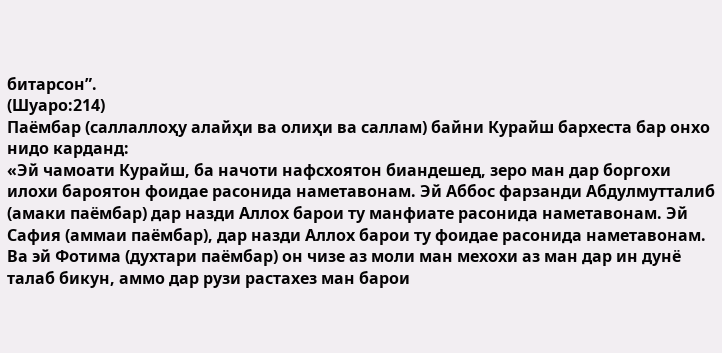битарсон”.
(Шуаро:214)
Паёмбар (саллаллоҳу алайҳи ва олиҳи ва саллам) байни Курайш бархеста бар онхо нидо карданд:
«Эй чамоати Курайш, ба начоти нафсхоятон биандешед, зеро ман дар боргохи илохи бароятон фоидае расонида наметавонам. Эй Аббос фарзанди Абдулмутталиб (амаки паёмбар) дар назди Аллох барои ту манфиате расонида наметавонам. Эй Сафия (аммаи паёмбар), дар назди Аллох барои ту фоидае расонида наметавонам. Ва эй Фотима (духтари паёмбар) он чизе аз моли ман мехохи аз ман дар ин дунё талаб бикун, аммо дар рузи растахез ман барои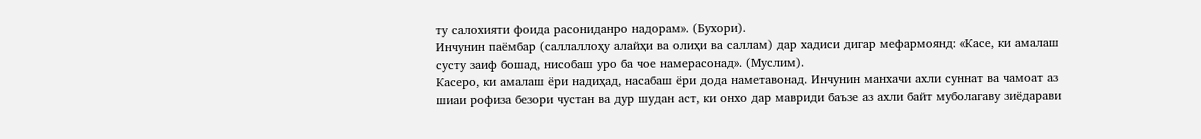ту салохияти фоида расониданро надорам». (Бухори).
Инчунин паёмбар (саллаллоҳу алайҳи ва олиҳи ва саллам) дар хадиси дигар мефармоянд: «Касе, ки амалаш сусту заиф бошад, нисобаш уро ба чое намерасонад». (Муслим).
Касеро, ки амалаш ёри надиҳад, насабаш ёри дода наметавонад. Инчунин манхачи ахли суннат ва чамоат аз шиаи рофиза безори чустан ва дур шудан аст, ки онхо дар мавриди баъзе аз ахли байт муболагаву зиёдарави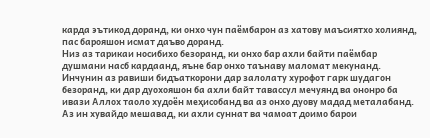карда эътикод доранд, ки онхо чун паёмбарон аз хатову маъсиятхо холиянд, пас барояшон исмат даъво доранд.
Низ аз тарикаи носибихо безоранд, ки онхо бар ахли байти паёмбар душмани насб кардаанд, яъне бар онхо таънаву маломат мекунанд. Инчунин аз равиши бидъаткорони дар залолату хурофот гарк шудагон безоранд, ки дар дуохояшон ба ахли байт тавассул мечуянд ва ононро ба ивази Аллох таоло худоён меҳисобанд ва аз онхо дуову мадад металабанд.
Аз ин хувайдо мешавад, ки ахли суннат ва чамоат доимо барои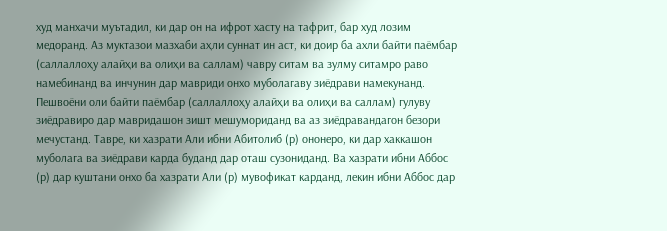худ манхачи муътадил, ки дар он на ифрот хасту на тафрит, бар худ лозим медоранд. Аз муктазои мазхаби аҳли суннат ин аст, ки доир ба ахли байти паёмбар (саллаллоҳу алайҳи ва олиҳи ва саллам) чавру ситам ва зулму ситамро раво намебинанд ва инчунин дар мавриди онхо муболагаву зиёдрави намекунанд.
Пешвоёни оли байти паёмбар (саллаллоҳу алайҳи ва олиҳи ва саллам) гулуву зиёдравиро дар мавридашон зишт мешумориданд ва аз зиёдравандагон безори мечустанд. Тавре, ки хазрати Али ибни Абитолиб (р) ононеро, ки дар хаккашон муболага ва зиёдрави карда буданд дар оташ сузониданд. Ва хазрати ибни Аббос (р) дар куштани онхо ба хазрати Али (р) мувофикат карданд, лекин ибни Аббос дар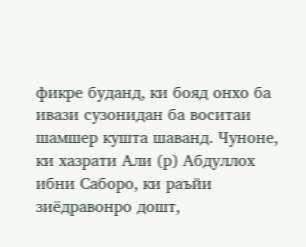фикре буданд, ки бояд онхо ба ивази сузонидан ба воситаи шамшер кушта шаванд. Чуноне, ки хазрати Али (р) Абдуллох ибни Саборо, ки раъйи зиёдравонро дошт,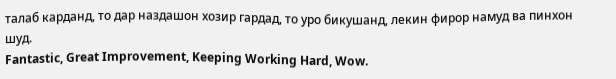талаб карданд, то дар наздашон хозир гардад, то уро бикушанд, лекин фирор намуд ва пинхон шуд.
Fantastic, Great Improvement, Keeping Working Hard, Wow.